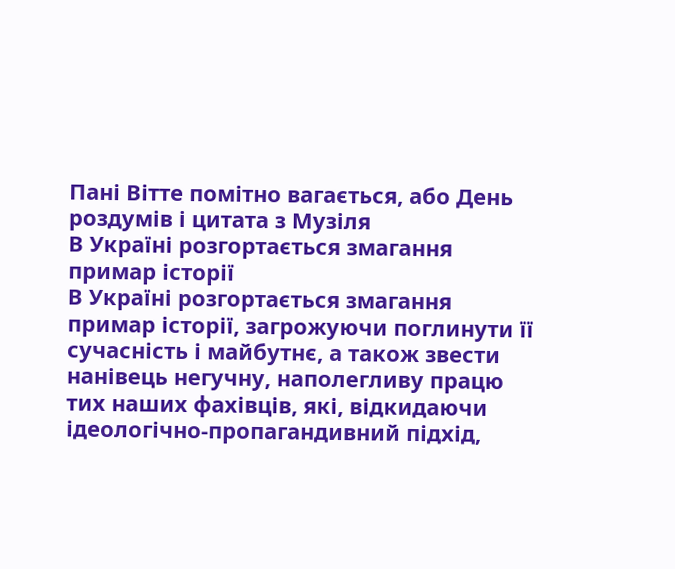Пані Вітте помітно вагається, або День роздумів і цитата з Музіля
В Україні розгортається змагання примар історії
В Україні розгортається змагання примар історії, загрожуючи поглинути її сучасність і майбутнє, а також звести нанівець негучну, наполегливу працю тих наших фахівців, які, відкидаючи ідеологічно-пропагандивний підхід,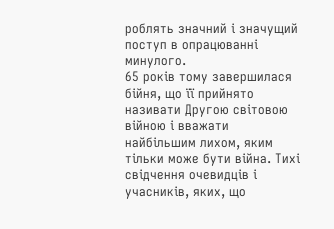роблять значний і значущий поступ в опрацюванні минулого.
65 років тому завершилася бійня, що її прийнято називати Другою світовою війною і вважати найбільшим лихом, яким тільки може бути війна. Тихі свідчення очевидців і учасників, яких, що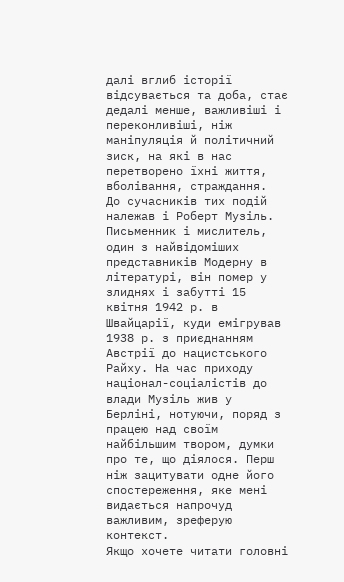далі вглиб історії відсувається та доба, стає дедалі менше, важливіші і переконливіші, ніж маніпуляція й політичний зиск, на які в нас перетворено їхні життя, вболівання, страждання.
До сучасників тих подій належав і Роберт Музіль. Письменник і мислитель, один з найвідоміших представників Модерну в літературі, він помер у злиднях і забутті 15 квітня 1942 р. в Швайцарії, куди емігрував 1938 р. з приєднанням Австрії до нацистського Райху. На час приходу націонал-соціалістів до влади Музіль жив у Берліні, нотуючи, поряд з працею над своїм найбільшим твором, думки про те, що діялося. Перш ніж зацитувати одне його спостереження, яке мені видається напрочуд важливим, зреферую контекст.
Якщо хочете читати головні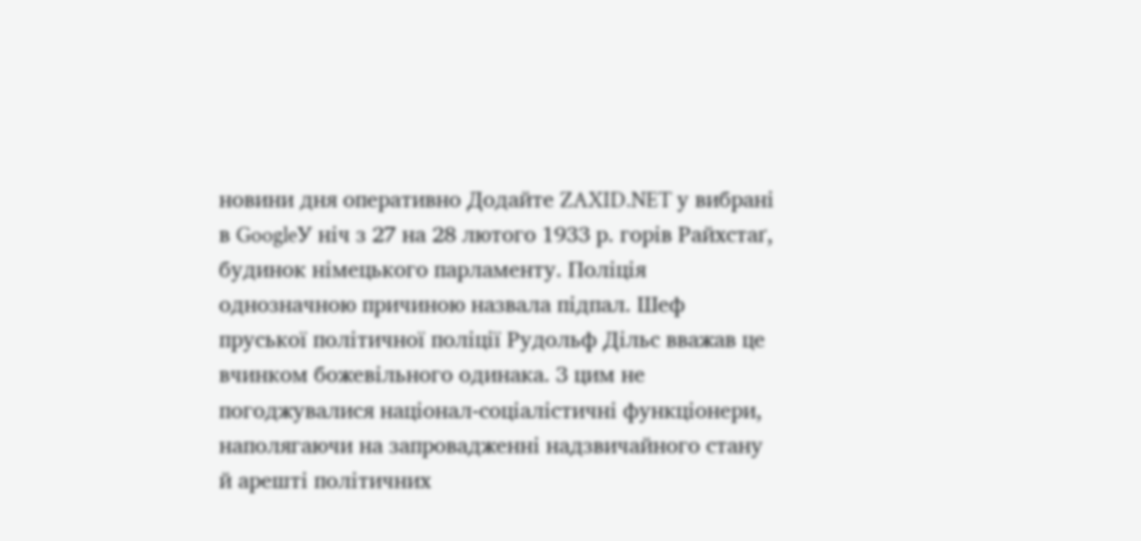новини дня оперативно Додайте ZAXID.NET у вибрані в GoogleУ ніч з 27 на 28 лютого 1933 р. горів Райхстаґ, будинок німецького парламенту. Поліція однозначною причиною назвала підпал. Шеф пруської політичної поліції Рудольф Дільс вважав це вчинком божевільного одинака. З цим не погоджувалися націонал-соціалістичні функціонери, наполягаючи на запровадженні надзвичайного стану й арешті політичних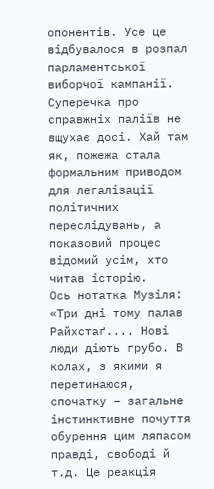опонентів. Усе це відбувалося в розпал парламентської виборчої кампанії. Суперечка про справжніх паліїв не вщухає досі. Хай там як, пожежа стала формальним приводом для легалізації політичних переслідувань, а показовий процес відомий усім, хто читав історію.
Ось нотатка Музіля:
«Три дні тому палав Райхстаґ.... Нові люди діють грубо. В колах, з якими я перетинаюся, спочатку – загальне інстинктивне почуття обурення цим ляпасом правді, свободі й т.д. Це реакція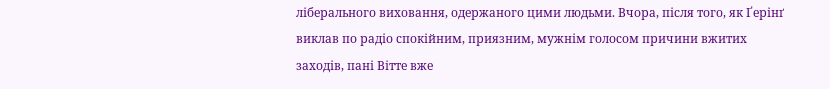ліберального виховання, одержаного цими людьми. Вчора, після того, як Ґерінґ виклав по радіо спокійним, приязним, мужнім голосом причини вжитих заходів, пані Вітте вже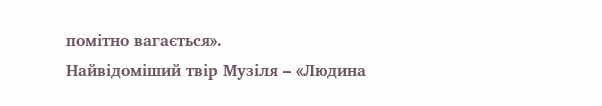помітно вагається».
Найвідоміший твір Музіля – «Людина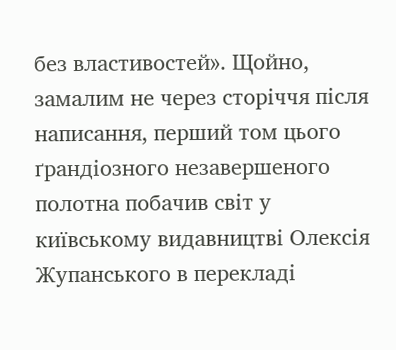без властивостей». Щойно, замалим не через сторіччя після написання, перший том цього ґрандіозного незавершеного полотна побачив світ у київському видавництві Олексія Жупанського в перекладі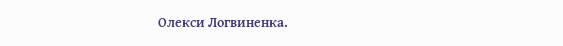Олекси Логвиненка.